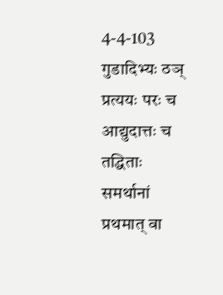4-4-103 गुडादिभ्यः ठञ् प्रत्ययः परः च आद्युदात्तः च तद्धिताः समर्थानां प्रथमात् वा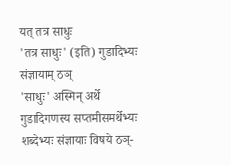यत् तत्र साधुः
'तत्र साधुः' (इति) गुडादिभ्यः संज्ञायाम् ठञ्
'साधुः' अस्मिन् अर्थे गुडादिगणस्य सप्तमीसमर्थेभ्यः शब्देभ्यः संज्ञायाः विषये ठञ्-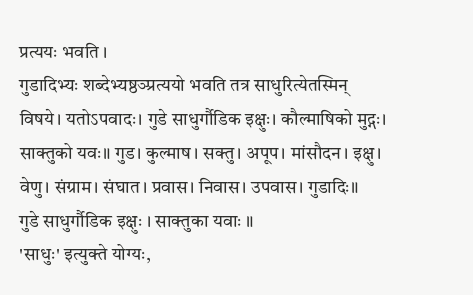प्रत्ययः भवति ।
गुडादिभ्यः शब्देभ्यष्ठञ्प्रत्ययो भवति तत्र साधुरित्येतस्मिन् विषये। यतोऽपवादः। गुडे साधुर्गौडिक इक्षुः। कौल्माषिको मुद्गः। साक्तुको यवः॥ गुड। कुल्माष। सक्तु। अपूप। मांसौदन। इक्षु। वेणु। संग्राम। संघात। प्रवास। निवास। उपवास। गुडादिः॥
गुडे साधुर्गौडिक इक्षुः । साक्तुका यवाः ॥
'साधुः' इत्युक्ते योग्यः,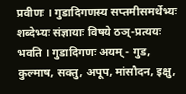प्रवीणः । गुडादिगणस्य सप्तमीसमर्थेभ्यः शब्देभ्यः संज्ञायाः विषये ठञ्-प्रत्ययः भवति । गुडादिगणः अयम् - गुड, कुल्माष, सक्तु, अपूप, मांसौदन, इक्षु,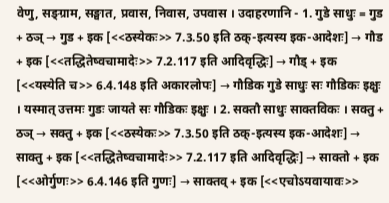वेणु, सङ्ग्राम, सङ्घात, प्रवास, निवास, उपवास । उदाहरणानि - 1. गुडे साधुः = गुड + ठञ् → गुड + इक [<<ठस्येकः>> 7.3.50 इति ठक्-इत्यस्य इक-आदेशः] → गौड + इक [<<तद्धितेष्वचामादेः>> 7.2.117 इति आदिवृद्धिः] → गौड् + इक [<<यस्येति च>> 6.4.148 इति अकारलोपः] → गौडिक गुडे साधुः सः गौडिकः इक्षुः । यस्मात् उत्तमः गुडः जायते सः गौडिकः इक्षुः । 2. सक्तौ साधुः साक्तविकः । सक्तु + ठञ् → सक्तु + इक [<<ठस्येकः>> 7.3.50 इति ठक्-इत्यस्य इक-आदेशः] → साक्तु + इक [<<तद्धितेष्वचामादेः>> 7.2.117 इति आदिवृद्धिः] → साक्तो + इक [<<ओर्गुणः>> 6.4.146 इति गुणः] → साक्तव् + इक [<<एचोऽयवायावः>>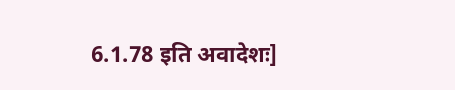6.1.78 इति अवादेशः]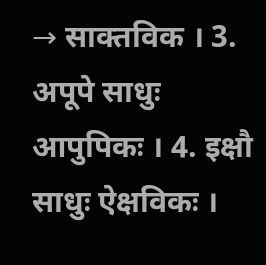→ साक्तविक । 3. अपूपे साधुः आपुपिकः । 4. इक्षौ साधुः ऐक्षविकः ।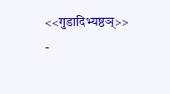<<गुडादिभ्यष्ठञ्>> -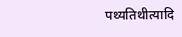पथ्यतिथीत्यादि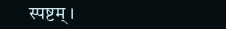स्पष्टम् ।